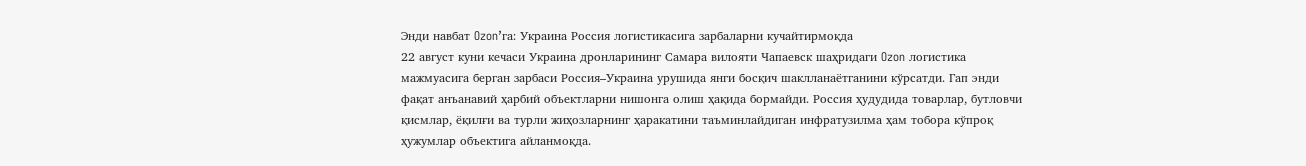Энди навбат Ozon’га: Украина Россия логистикасига зарбаларни кучайтирмоқда
22 август куни кечаси Украина дронларининг Самара вилояти Чапаевск шаҳридаги Ozon логистика мажмуасига берган зарбаси Россия–Украина урушида янги босқич шаклланаётганини кўрсатди. Гап энди фақат анъанавий ҳарбий объектларни нишонга олиш ҳақида бормайди. Россия ҳудудида товарлар, бутловчи қисмлар, ёқилғи ва турли жиҳозларнинг ҳаракатини таъминлайдиган инфратузилма ҳам тобора кўпроқ ҳужумлар объектига айланмоқда.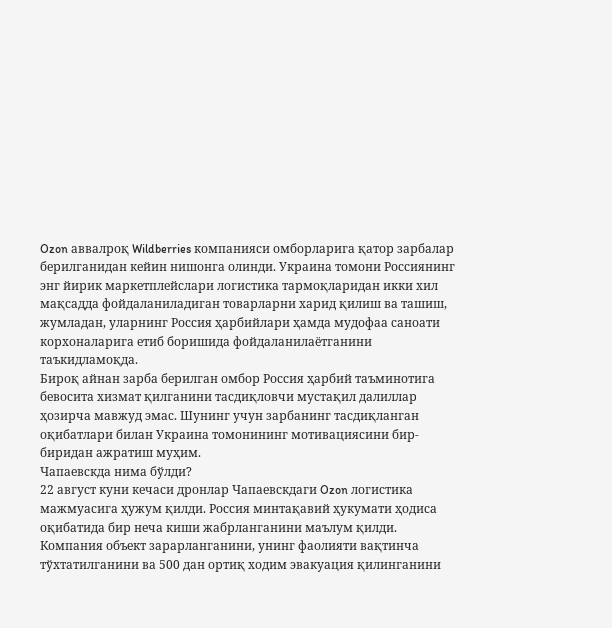Ozon аввалроқ Wildberries компанияси омборларига қатор зарбалар берилганидан кейин нишонга олинди. Украина томони Россиянинг энг йирик маркетплейслари логистика тармоқларидан икки хил мақсадда фойдаланиладиган товарларни харид қилиш ва ташиш, жумладан, уларнинг Россия ҳарбийлари ҳамда мудофаа саноати корхоналарига етиб боришида фойдаланилаётганини таъкидламоқда.
Бироқ айнан зарба берилган омбор Россия ҳарбий таъминотига бевосита хизмат қилганини тасдиқловчи мустақил далиллар ҳозирча мавжуд эмас. Шунинг учун зарбанинг тасдиқланган оқибатлари билан Украина томонининг мотивациясини бир-биридан ажратиш муҳим.
Чапаевскда нима бўлди?
22 август куни кечаси дронлар Чапаевскдаги Ozon логистика мажмуасига ҳужум қилди. Россия минтақавий ҳукумати ҳодиса оқибатида бир неча киши жабрланганини маълум қилди. Компания объект зарарланганини, унинг фаолияти вақтинча тўхтатилганини ва 500 дан ортиқ ходим эвакуация қилинганини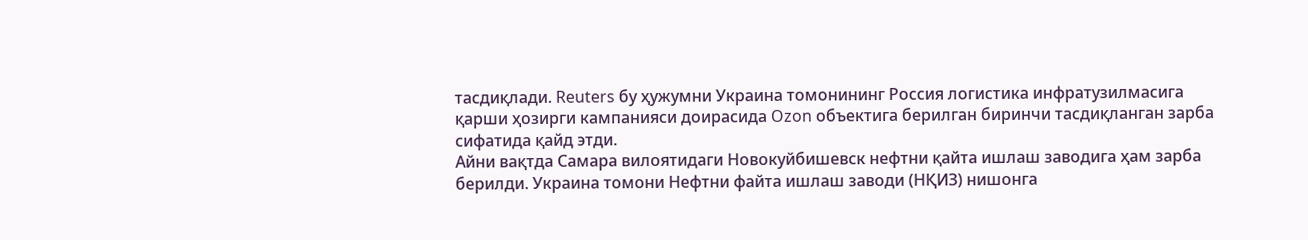тасдиқлади. Reuters бу ҳужумни Украина томонининг Россия логистика инфратузилмасига қарши ҳозирги кампанияси доирасида Ozon объектига берилган биринчи тасдиқланган зарба сифатида қайд этди.
Айни вақтда Самара вилоятидаги Новокуйбишевск нефтни қайта ишлаш заводига ҳам зарба берилди. Украина томони Нефтни файта ишлаш заводи (НҚИЗ) нишонга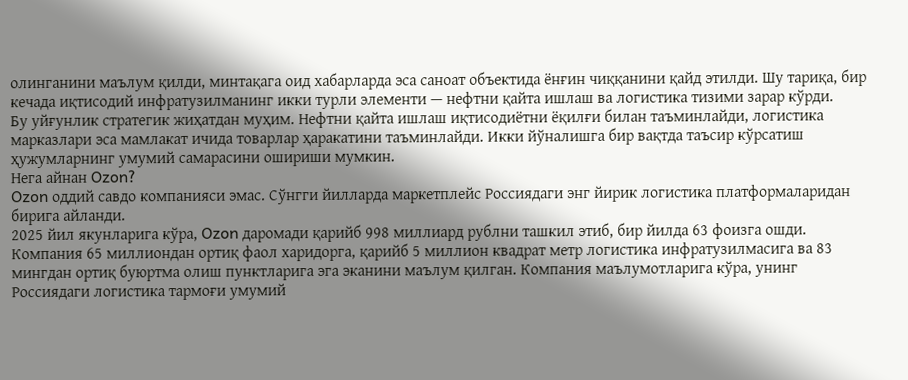олинганини маълум қилди, минтақага оид хабарларда эса саноат объектида ёнғин чиққанини қайд этилди. Шу тариқа, бир кечада иқтисодий инфратузилманинг икки турли элементи — нефтни қайта ишлаш ва логистика тизими зарар кўрди.
Бу уйғунлик стратегик жиҳатдан муҳим. Нефтни қайта ишлаш иқтисодиётни ёқилғи билан таъминлайди, логистика марказлари эса мамлакат ичида товарлар ҳаракатини таъминлайди. Икки йўналишга бир вақтда таъсир кўрсатиш ҳужумларнинг умумий самарасини ошириши мумкин.
Нега айнан Ozon?
Ozon оддий савдо компанияси эмас. Сўнгги йилларда маркетплейс Россиядаги энг йирик логистика платформаларидан бирига айланди.
2025 йил якунларига кўра, Ozon даромади қарийб 998 миллиард рублни ташкил этиб, бир йилда 63 фоизга ошди. Компания 65 миллиондан ортиқ фаол харидорга, қарийб 5 миллион квадрат метр логистика инфратузилмасига ва 83 мингдан ортиқ буюртма олиш пунктларига эга эканини маълум қилган. Компания маълумотларига кўра, унинг Россиядаги логистика тармоғи умумий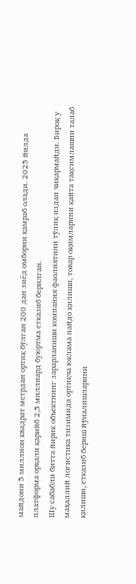майдони 5 миллион квадрат метрдан ортиқ бўлган 200 дан зиёд омборни қамраб олади. 2025 йилда платформа орқали қарийб 2,5 миллиард буюртма етказиб берилган.
Шу сабабли битта йирик объектнинг зарарланиши компания фаолиятини тўлиқ издан чиқармайди. Бироқ у маҳаллий логистика тизимида ортиқча юклама пайдо қилиши, товар оқимларини қайта тақсимлашни талаб қилиши, етказиб бериш йўналишларини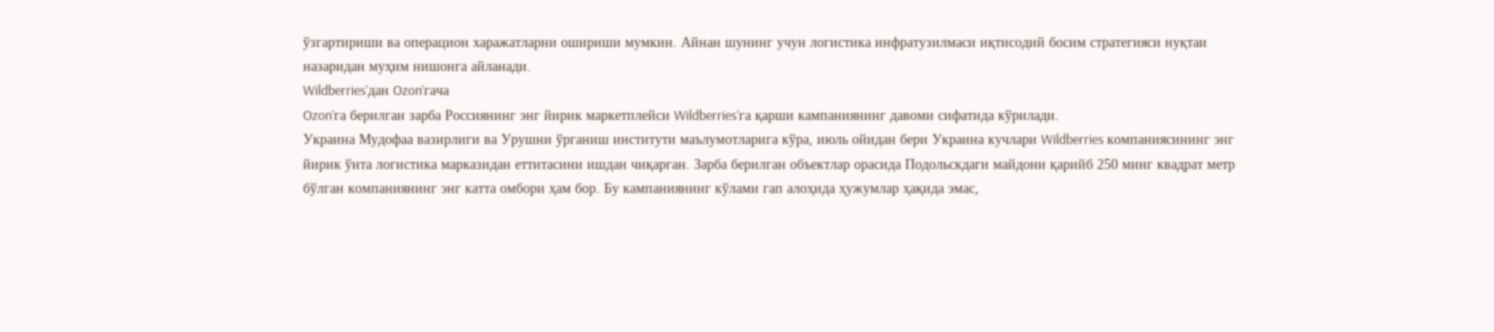ўзгартириши ва операцион харажатларни ошириши мумкин. Айнан шунинг учун логистика инфратузилмаси иқтисодий босим стратегияси нуқтаи назаридан муҳим нишонга айланади.
Wildberries’дан Ozon’гача
Ozon’га берилган зарба Россиянинг энг йирик маркетплейси Wildberries’га қарши кампаниянинг давоми сифатида кўрилади.
Украина Мудофаа вазирлиги ва Урушни ўрганиш институти маълумотларига кўра, июль ойидан бери Украина кучлари Wildberries компаниясининг энг йирик ўнта логистика марказидан еттитасини ишдан чиқарган. Зарба берилган объектлар орасида Подольскдаги майдони қарийб 250 минг квадрат метр бўлган компаниянинг энг катта омбори ҳам бор. Бу кампаниянинг кўлами гап алоҳида ҳужумлар ҳақида эмас,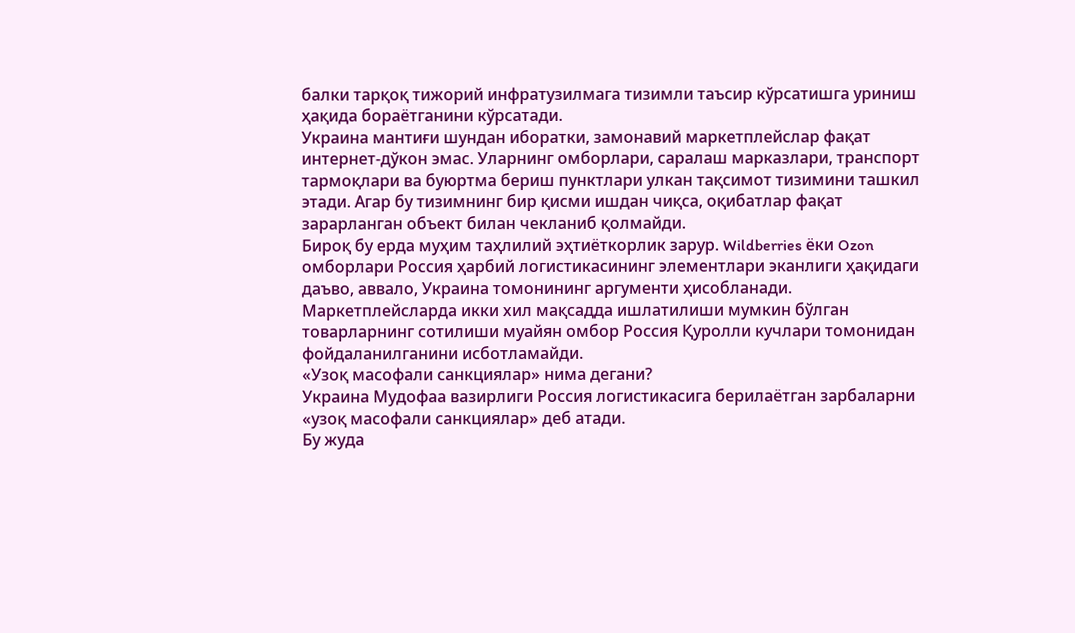балки тарқоқ тижорий инфратузилмага тизимли таъсир кўрсатишга уриниш ҳақида бораётганини кўрсатади.
Украина мантиғи шундан иборатки, замонавий маркетплейслар фақат интернет-дўкон эмас. Уларнинг омборлари, саралаш марказлари, транспорт тармоқлари ва буюртма бериш пунктлари улкан тақсимот тизимини ташкил этади. Агар бу тизимнинг бир қисми ишдан чиқса, оқибатлар фақат зарарланган объект билан чекланиб қолмайди.
Бироқ бу ерда муҳим таҳлилий эҳтиёткорлик зарур. Wildberries ёки Ozon омборлари Россия ҳарбий логистикасининг элементлари эканлиги ҳақидаги даъво, аввало, Украина томонининг аргументи ҳисобланади. Маркетплейсларда икки хил мақсадда ишлатилиши мумкин бўлган товарларнинг сотилиши муайян омбор Россия Қуролли кучлари томонидан фойдаланилганини исботламайди.
«Узоқ масофали санкциялар» нима дегани?
Украина Мудофаа вазирлиги Россия логистикасига берилаётган зарбаларни «узоқ масофали санкциялар» деб атади.
Бу жуда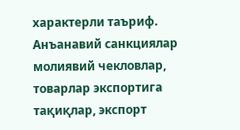характерли таъриф. Анъанавий санкциялар молиявий чекловлар, товарлар экспортига тақиқлар, экспорт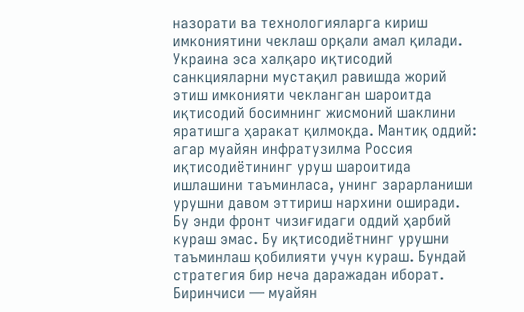назорати ва технологияларга кириш имкониятини чеклаш орқали амал қилади. Украина эса халқаро иқтисодий санкцияларни мустақил равишда жорий этиш имконияти чекланган шароитда иқтисодий босимнинг жисмоний шаклини яратишга ҳаракат қилмоқда. Мантиқ оддий: агар муайян инфратузилма Россия иқтисодиётининг уруш шароитида ишлашини таъминласа, унинг зарарланиши урушни давом эттириш нархини оширади.
Бу энди фронт чизиғидаги оддий ҳарбий кураш эмас. Бу иқтисодиётнинг урушни таъминлаш қобилияти учун кураш. Бундай стратегия бир неча даражадан иборат. Биринчиси — муайян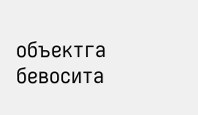объектга бевосита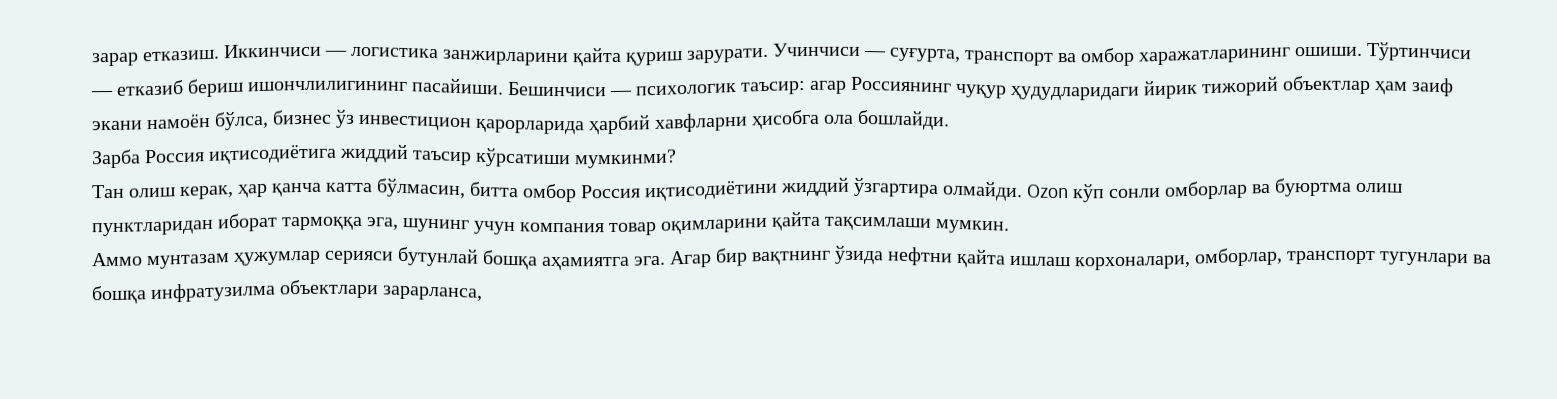зарар етказиш. Иккинчиси — логистика занжирларини қайта қуриш зарурати. Учинчиси — суғурта, транспорт ва омбор харажатларининг ошиши. Тўртинчиси — етказиб бериш ишончлилигининг пасайиши. Бешинчиси — психологик таъсир: агар Россиянинг чуқур ҳудудларидаги йирик тижорий объектлар ҳам заиф экани намоён бўлса, бизнес ўз инвестицион қарорларида ҳарбий хавфларни ҳисобга ола бошлайди.
Зарба Россия иқтисодиётига жиддий таъсир кўрсатиши мумкинми?
Тан олиш керак, ҳар қанча катта бўлмасин, битта омбор Россия иқтисодиётини жиддий ўзгартира олмайди. Ozon кўп сонли омборлар ва буюртма олиш пунктларидан иборат тармоққа эга, шунинг учун компания товар оқимларини қайта тақсимлаши мумкин.
Аммо мунтазам ҳужумлар серияси бутунлай бошқа аҳамиятга эга. Агар бир вақтнинг ўзида нефтни қайта ишлаш корхоналари, омборлар, транспорт тугунлари ва бошқа инфратузилма объектлари зарарланса,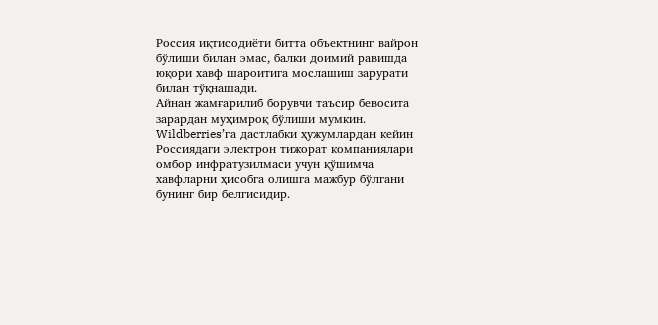Россия иқтисодиёти битта объектнинг вайрон бўлиши билан эмас, балки доимий равишда юқори хавф шароитига мослашиш зарурати билан тўқнашади.
Айнан жамғарилиб борувчи таъсир бевосита зарардан муҳимроқ бўлиши мумкин. Wildberries’га дастлабки ҳужумлардан кейин Россиядаги электрон тижорат компаниялари омбор инфратузилмаси учун қўшимча хавфларни ҳисобга олишга мажбур бўлгани бунинг бир белгисидир.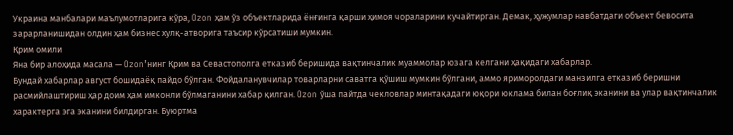Украина манбалари маълумотларига кўра, Ozon ҳам ўз объектларида ёнғинга қарши ҳимоя чораларини кучайтирган. Демак, ҳужумлар навбатдаги объект бевосита зарарланишидан олдин ҳам бизнес хулқ-атворига таъсир кўрсатиши мумкин.
Қрим омили
Яна бир алоҳида масала — Ozon’нинг Қрим ва Севастополга етказиб беришида вақтинчалик муаммолар юзага келгани ҳақидаги хабарлар.
Бундай хабарлар август бошидаёқ пайдо бўлган. Фойдаланувчилар товарларни саватга қўшиш мумкин бўлгани, аммо яриморолдаги манзилга етказиб беришни расмийлаштириш ҳар доим ҳам имконли бўлмаганини хабар қилган. Ozon ўша пайтда чекловлар минтақадаги юқори юклама билан боғлиқ эканини ва улар вақтинчалик характерга эга эканини билдирган. Буюртма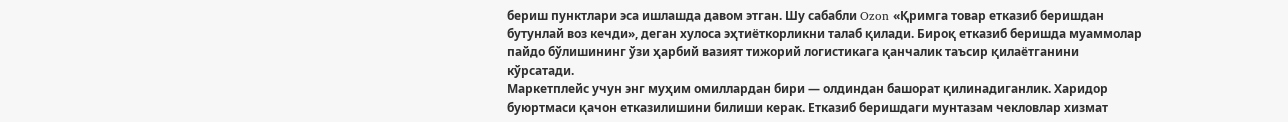бериш пунктлари эса ишлашда давом этган. Шу сабабли Ozon «Қримга товар етказиб беришдан бутунлай воз кечди», деган хулоса эҳтиёткорликни талаб қилади. Бироқ етказиб беришда муаммолар пайдо бўлишининг ўзи ҳарбий вазият тижорий логистикага қанчалик таъсир қилаётганини кўрсатади.
Маркетплейс учун энг муҳим омиллардан бири — олдиндан башорат қилинадиганлик. Харидор буюртмаси қачон етказилишини билиши керак. Етказиб беришдаги мунтазам чекловлар хизмат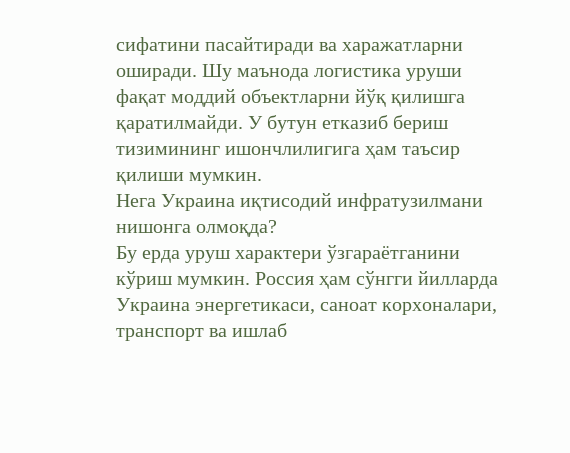сифатини пасайтиради ва харажатларни оширади. Шу маънода логистика уруши фақат моддий объектларни йўқ қилишга қаратилмайди. У бутун етказиб бериш тизимининг ишончлилигига ҳам таъсир қилиши мумкин.
Нега Украина иқтисодий инфратузилмани нишонга олмоқда?
Бу ерда уруш характери ўзгараётганини кўриш мумкин. Россия ҳам сўнгги йилларда Украина энергетикаси, саноат корхоналари, транспорт ва ишлаб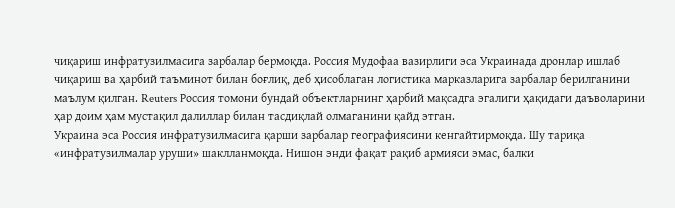чиқариш инфратузилмасига зарбалар бермоқда. Россия Мудофаа вазирлиги эса Украинада дронлар ишлаб чиқариш ва ҳарбий таъминот билан боғлиқ, деб ҳисоблаган логистика марказларига зарбалар берилганини маълум қилган. Reuters Россия томони бундай объектларнинг ҳарбий мақсадга эгалиги ҳақидаги даъволарини ҳар доим ҳам мустақил далиллар билан тасдиқлай олмаганини қайд этган.
Украина эса Россия инфратузилмасига қарши зарбалар географиясини кенгайтирмоқда. Шу тариқа «инфратузилмалар уруши» шаклланмоқда. Нишон энди фақат рақиб армияси эмас, балки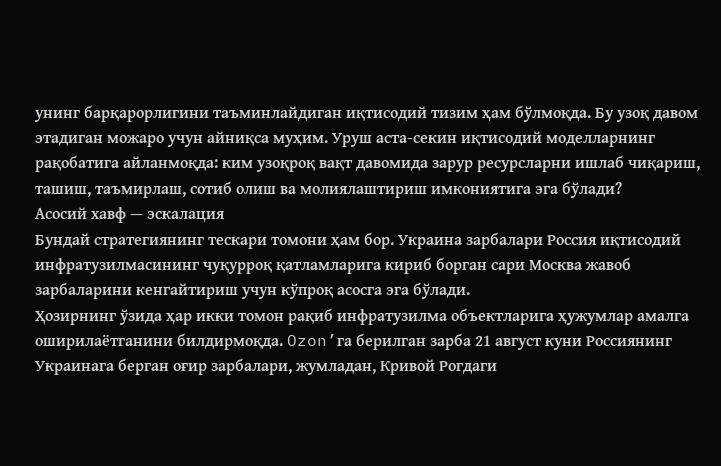унинг барқарорлигини таъминлайдиган иқтисодий тизим ҳам бўлмоқда. Бу узоқ давом этадиган можаро учун айниқса муҳим. Уруш аста-секин иқтисодий моделларнинг рақобатига айланмоқда: ким узоқроқ вақт давомида зарур ресурсларни ишлаб чиқариш, ташиш, таъмирлаш, сотиб олиш ва молиялаштириш имкониятига эга бўлади?
Асосий хавф — эскалация
Бундай стратегиянинг тескари томони ҳам бор. Украина зарбалари Россия иқтисодий инфратузилмасининг чуқурроқ қатламларига кириб борган сари Москва жавоб зарбаларини кенгайтириш учун кўпроқ асосга эга бўлади.
Ҳозирнинг ўзида ҳар икки томон рақиб инфратузилма объектларига ҳужумлар амалга оширилаётганини билдирмоқда. Ozon’га берилган зарба 21 август куни Россиянинг Украинага берган оғир зарбалари, жумладан, Кривой Рогдаги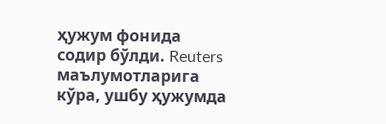ҳужум фонида содир бўлди. Reuters маълумотларига кўра, ушбу ҳужумда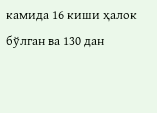камида 16 киши ҳалок бўлган ва 130 дан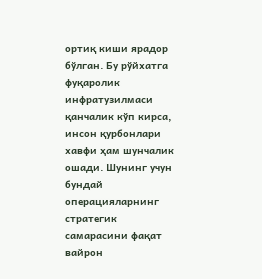ортиқ киши ярадор бўлган. Бу рўйхатга фуқаролик инфратузилмаси қанчалик кўп кирса, инсон қурбонлари хавфи ҳам шунчалик ошади. Шунинг учун бундай операцияларнинг стратегик самарасини фақат вайрон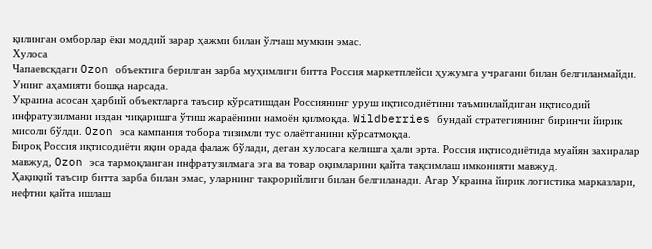қилинган омборлар ёки моддий зарар ҳажми билан ўлчаш мумкин эмас.
Хулоса
Чапаевскдаги Ozon объектига берилган зарба муҳимлиги битта Россия маркетплейси ҳужумга учрагани билан белгиланмайди. Унинг аҳамияти бошқа нарсада.
Украина асосан ҳарбий объектларга таъсир кўрсатишдан Россиянинг уруш иқтисодиётини таъминлайдиган иқтисодий инфратузилмани издан чиқаришга ўтиш жараёнини намоён қилмоқда. Wildberries бундай стратегиянинг биринчи йирик мисоли бўлди. Ozon эса кампания тобора тизимли тус олаётганини кўрсатмоқда.
Бироқ Россия иқтисодиёти яқин орада фалаж бўлади, деган хулосага келишга ҳали эрта. Россия иқтисодиётида муайян захиралар мавжуд, Ozon эса тармоқланган инфратузилмага эга ва товар оқимларини қайта тақсимлаш имконияти мавжуд.
Ҳақиқий таъсир битта зарба билан эмас, уларнинг такрорийлиги билан белгиланади. Агар Украина йирик логистика марказлари, нефтни қайта ишлаш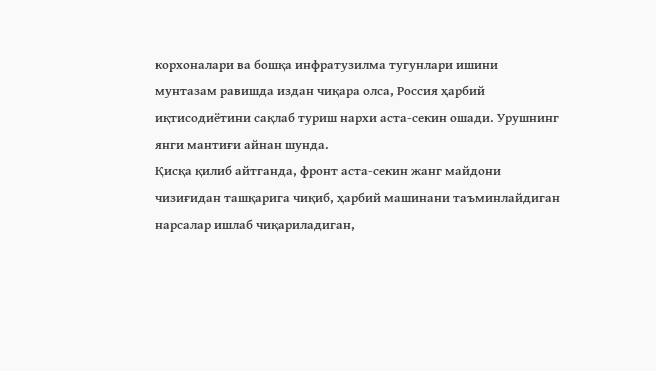корхоналари ва бошқа инфратузилма тугунлари ишини мунтазам равишда издан чиқара олса, Россия ҳарбий иқтисодиётини сақлаб туриш нархи аста-секин ошади. Урушнинг янги мантиғи айнан шунда.
Қисқа қилиб айтганда, фронт аста-секин жанг майдони чизиғидан ташқарига чиқиб, ҳарбий машинани таъминлайдиган нарсалар ишлаб чиқариладиган,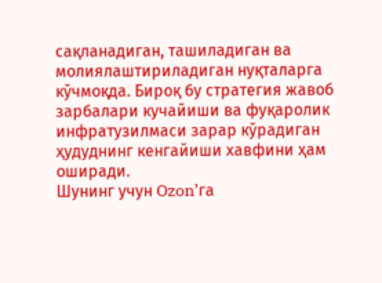сақланадиган, ташиладиган ва молиялаштириладиган нуқталарга кўчмоқда. Бироқ бу стратегия жавоб зарбалари кучайиши ва фуқаролик инфратузилмаси зарар кўрадиган ҳудуднинг кенгайиши хавфини ҳам оширади.
Шунинг учун Ozon’га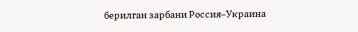берилган зарбани Россия–Украина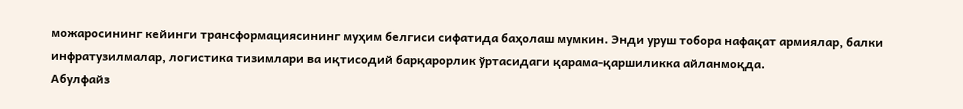можаросининг кейинги трансформациясининг муҳим белгиси сифатида баҳолаш мумкин. Энди уруш тобора нафақат армиялар, балки инфратузилмалар, логистика тизимлари ва иқтисодий барқарорлик ўртасидаги қарама-қаршиликка айланмоқда.
Абулфайз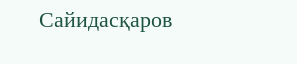Сайидасқаров